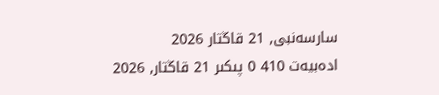سارسەنبى, 21 قاڭتار 2026
ادەبيەت 410 0 پىكىر 21 قاڭتار, 2026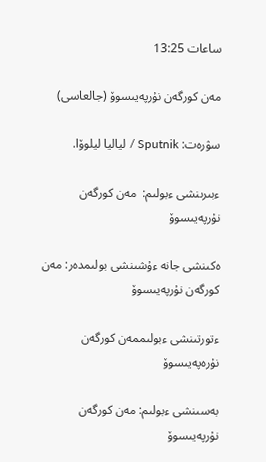ساعات 13:25

مەن كورگەن نۇرپەيىسوۆ (جالعاسى)

سۋرەت: Sputnik / لياليا ليلوۆا.

ءبىرىنشى ءبولىم:  مەن كورگەن نۇرپەيىسوۆ

ەكىنشى جانە ءۇشىنشى بولىمدەر: مەن كورگەن نۇرپەيىسوۆ

ءتورتىنشى ءبولىممەن كورگەن نۇرەپەيىسوۆ

بەسىنشى ءبولىم: مەن كورگەن نۇرپەيىسوۆ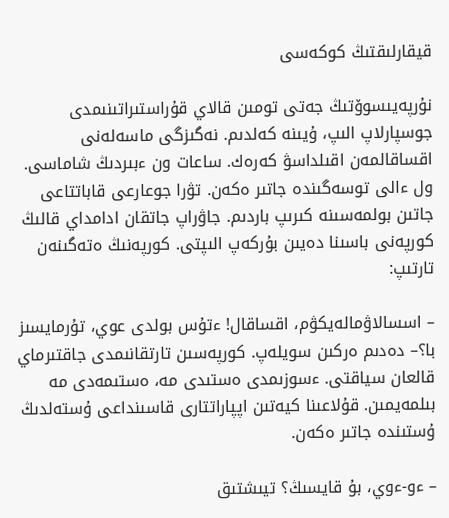قيقارلىقتىڭ كوكەسى

نۇرپەيىسوۆتىڭ جەتى تومىن قالاي قۇراستىراتىنىمدى جوسپارلاپ الىپ، ۇيىنە كەلدىم. نەگىزگى ماسەلەنى اقساقالمەن اقىلداسۋ كەرەك. ساعات ون ءبىردىڭ شاماسى. ول ءالى توسەگىندە جاتىر ەكەن. تۋرا جوعارعى قاباتتاعى جاتىن بولمەسىنە كىرىپ باردىم. جاۋراپ جاتقان ادامداي قالىڭ كورپەنى باسىنا دەيىن بۇركەپ الىپتى. كورپەنىڭ ەتەگىنەن تارتىپ:

– اسسالاۋمالەيكۋم، اقساقال! ءتۇس بولدى عوي، تۇرمايسىز با؟– دەدىم ەركىن سويلەپ. كورپەسىن تارتقانىمدى جاقتىرماي قالعان سياقتى. ءسوزىمدى ەستىدى مە، ەستىمەدى مە بىلمەيمىن. قۇلاعىنا كيەتىن اپپاراتتارى قاسىنداعى ۇستەلدىڭ ۇستىندە جاتىر ەكەن.

– ءو-ءوي، بۇ قايسىڭ؟ تيىشتىق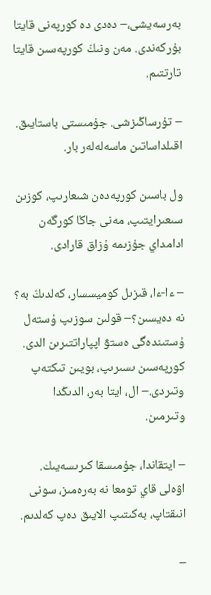بەرسەيشى،– دەدى دە كورپەنى قايتا بۇركەندى. مەن ونىڭ كورپەسىن قايتا تارتتىم.

– تۇرساڭىزشى. جۇمىستى باستايىق. اقىلداساتىن ماسەلەلەر بار.

ول باسىن كورپەدەن شىعارىپ، كوزىن سىعىرايتىپ، مەنى جاڭا كورگەن ادامداي جۇزىمە ۇزاق قارادى.

– ءا-ءا، قىزىل كوميسسار، كەلدىڭ بە؟ نە دەيسىن؟– قولىن سوزىپ ۇستەل ۇستىندەگى ەستۋ اپپاراتتىرىن الدى. كورپەسىن ىسىرىپ، بويىن تىكتەپ وتىردى.– ال، ايتا بەر، الدىڭدا وتىرمىن.

– ايتقاندا، جۇمىسقا كىرىسەيىك. اۋەلى قاي تومعا نە بەرەمىز، سونى انىقتاپ، بەكىتىپ الايىق دەپ كەلدىم.

–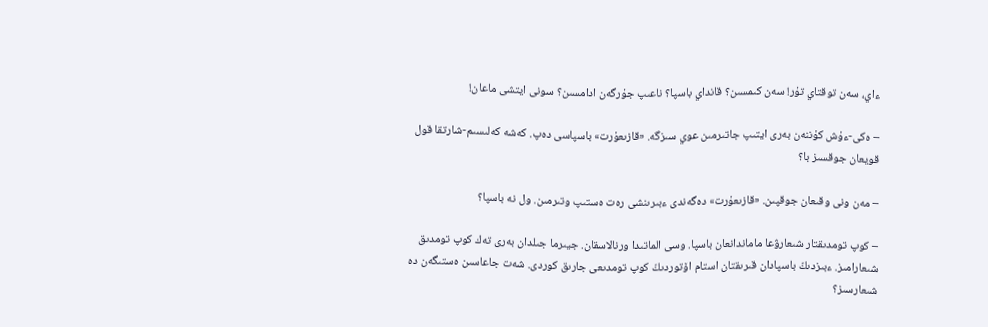ءاي، سەن توقتاي تۇر! سەن كىمسىن؟ قانداي باسپا؟ ناعىپ جۇرگەن ادامسىن؟ سونى ايتشى ماعان!

– ەكى-ءۇش كۇننەن بەرى ايتىپ جاتىرمىن عوي سىزگە. «قازىعۇرت» باسپاسى دەپ. كەشە كەلىسىم-شارتقا قول قويعان جوقسىز با؟

– مەن ونى وقىعان جوقپىن. «قازىعۇرت» دەگەندى ءبىرىنشى رەت ەستىپ وتىرمىن. ول نە باسپا؟

– كوپ تومدىقتار شىعارۋعا ماماندانعان باسپا. وسى الماتىدا ورنالاسقان. جيىرما جىلدان بەرى تەك كوپ تومدىق شىعارامىز. ءبىزدىڭ باسپادان قىرىقتان استام اۆتوردىڭ كوپ تومدىعى جارىق كوردى. شەت جاعاسىن ەستىگەن دە شىعارسىز؟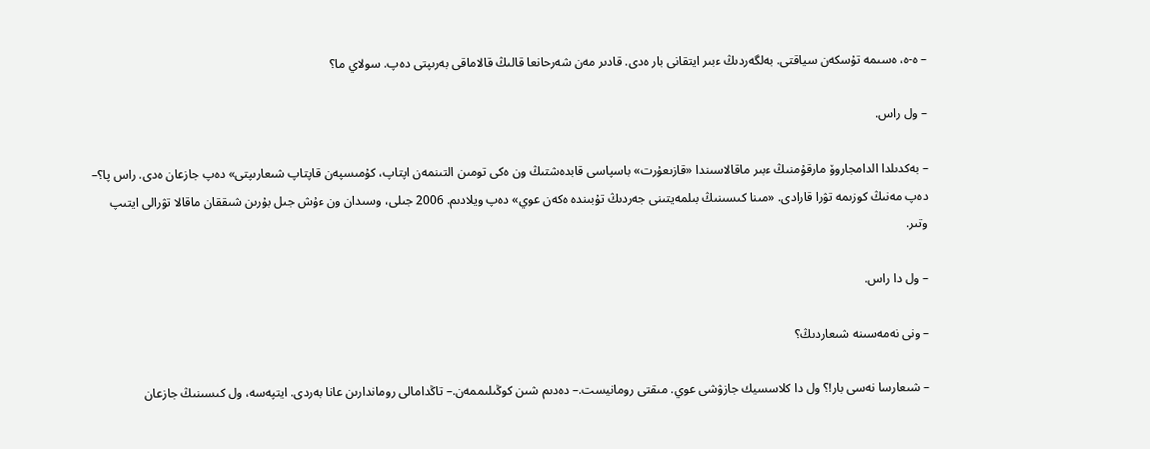– ە-ە، ەسىمە تۇسكەن سياقتى. بەلگەردىڭ ءبىر ايتقانى بار ەدى. قادىر مەن شەرحانعا قالىڭ قالاماقى بەرىپتى دەپ. سولاي ما؟

– ول راس.

– بەكدىلدا الدامجاروۆ مارقۇمنىڭ ءبىر ماقالاسىندا «قازىعۇرت» باسپاسى قابدەشتىڭ ون ەكى تومىن التىنمەن اپتاپ، كۇمىسپەن قاپتاپ شىعارىپتى» دەپ جازعان ەدى. راس پا؟– دەپ مەنىڭ كوزىمە تۋرا قارادى. «مىنا كىسىنىڭ بىلمەيتىنى جەردىڭ تۇبىندە ەكەن عوي» دەپ ويلادىم. 2006 جىلى، وسىدان ون ءۇش جىل بۇرىن شىققان ماقالا تۋرالى ايتىپ وتىر.

– ول دا راس.

– ونى نەمەسىنە شىعاردىڭ؟

– شىعارسا نەسى بار!؟ ول دا كلاسسيك جازۋشى عوي. مىقتى رومانيست.– دەدىم شىن كوڭىلىممەن.– تاڭدامالى روماندارىن عانا بەردى. ايتپەسە، ول كىسىنىڭ جازعان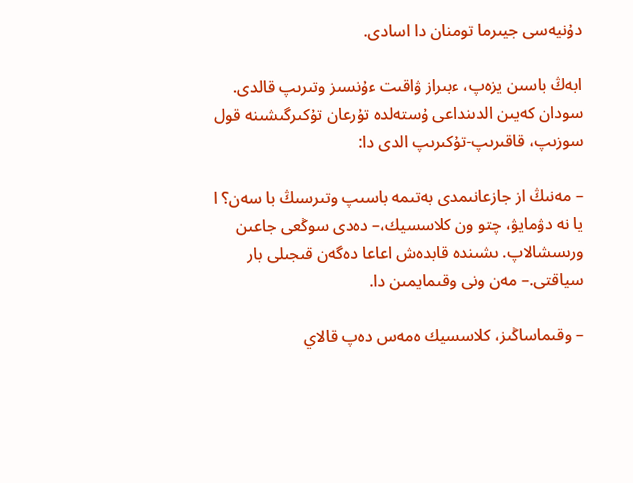دۇنيەسى جيىرما تومنان دا اسادى.

ابەڭ باسىن يزەپ، ءبىراز ۋاقىت ءۇنسىز وتىرىپ قالدى. سودان كەيىن الدىنداعى ۇستەلدە تۇرعان تۇكىرگىشىنە قول سوزىپ، قاقىرىپ-تۇكىرىپ الدى دا:

– مەنىڭ از جازعانىمدى بەتىمە باسىپ وتىرسىڭ با سەن؟ ا يا نە دۋمايۋ، چتو ون كلاسسيك،– دەدى سوڭعى جاعىن ورىسشالاپ. ىشىندە قابدەش اعاعا دەگەن قىجىلى بار سياقتى.– مەن ونى وقىمايمىن دا.

– وقىماساڭىز، كلاسسيك ەمەس دەپ قالاي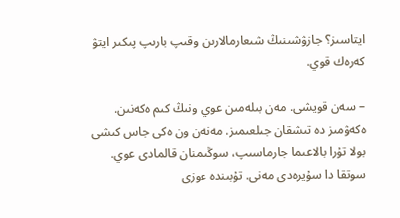ايتاسىز؟ جازۋشىنىڭ شىعارمالارىن وقىپ بارىپ پىكىر ايتۋ كەرەك قوي.

– سەن قويشى. مەن بىلەمىن عوي ونىڭ كىم ەكەنىن. ەكەۋمىز دە تىشقان جىلعىمىز. مەنەن ون ەكى جاس كىشى بولا تۇرا بالاعىما جارماسىپ، سوڭىمنان قالمادى عوي. سوتقا دا سۇيرەدى مەنى. تۇبىندە ءوزى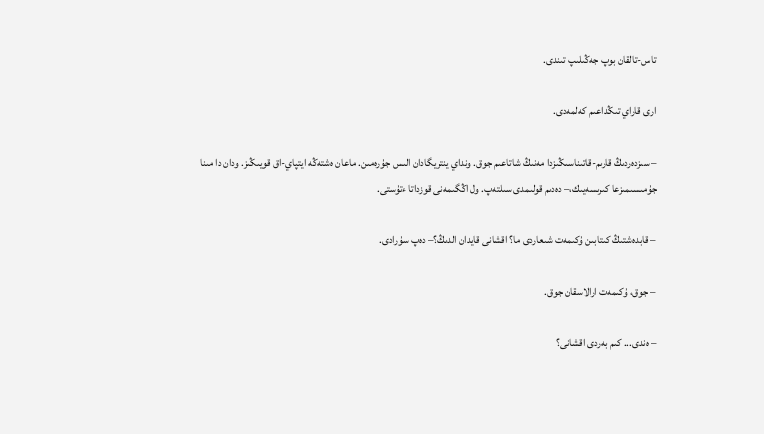تاس-تالقان بوپ جەڭىلىپ تىندى.

ارى قاراي تىڭداعىم كەلمەدى.

– سىزدەردىڭ قارىم-قاتىناسىڭىزدا مەنىڭ شاتاعىم جوق. ونداي ينتريگادان الىس جۇرەمىن. ماعان ەشتەڭە ايتپاي-اق قويىڭىز. ودان دا مىنا جۇمىسىمىزعا كىرىسەيىك،– دەدىم قولىمدى سىلتەپ. ول اڭگىمەنى قوزداتا ءتۇستى.

– قابدەشتىڭ كىتابىن ۇكىمەت شىعاردى ما؟ اقشانى قايدان الدىڭ؟– دەپ سۇرادى.

– جوق، ۇكىمەت ارالاسقان جوق.

– ەندى... كىم بەردى اقشانى؟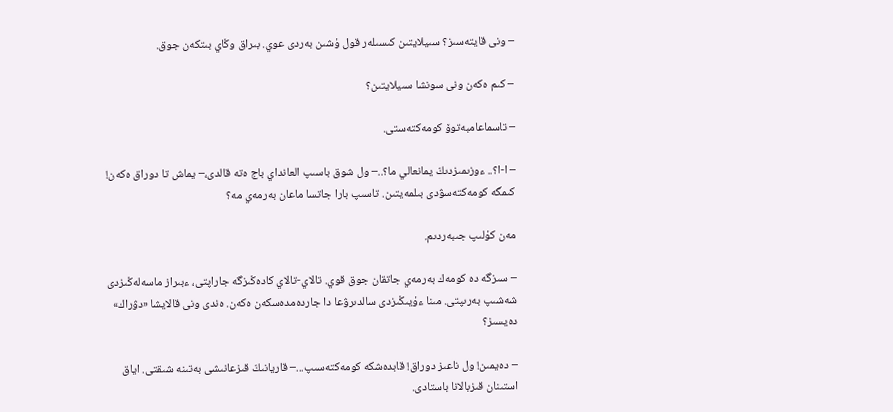– ونى قايتەسىز؟ سىيلايتىن كىسىلەر قول ۇشىن بەردى عوي. بىراق وڭاي بىتكەن جوق.

– كىم ەكەن ونى سونشا سىيلايتىن؟

– تاسماعامبەتوۆ كومەكتەستى.

– ا-ا؟.. ءوزىمىزدىڭ يمانعالي ما؟..– ول شوق باسىپ العانداي باج ەتە قالدى،– يماش تا دوراق ەكەن! كىمگە كومەكتەسۋدى بىلمەيتىن. تاسىپ بارا جاتسا ماعان بەرمەي مە؟

مەن كۇلىپ جىبەردىم.

– سىزگە دە كومەك بەرمەي جاتقان جوق قوي. تالاي-تالاي كادەڭىزگە جاراپتى، ءبىراز ماسەلەڭىزدى شەشىپ بەرىپتى. مىنا ءۇيىڭىزدى سالدىرۋعا دا جاردەمدەسكەن ەكەن. ەندى ونى قالايشا «دۋراك» دەيسىز؟

– دەيمىن! ول ناعىز دوراق! قابدەشكە كومەكتەسىپ...– قاريانىڭ قىزعانىشى بەتىنە شىقتى. اياق استىنان قىزبالانا باستادى.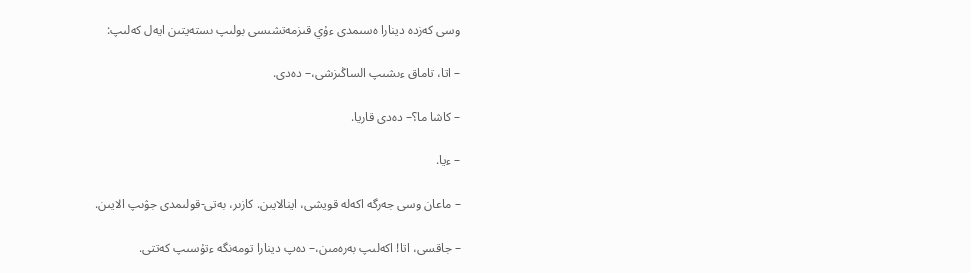وسى كەزدە دينارا ەسىمدى ءۇي قىزمەتشىسى بولىپ ىستەيتىن ايەل كەلىپ:

– اتا، تاماق ءىشىپ الساڭىزشى،– دەدى.

– كاشا ما؟– دەدى قاريا.

– ءيا.

– ماعان وسى جەرگە اكەلە قويشى، اينالايىن. كازىر، بەتى-قولىمدى جۋىپ الايىن.

– جاقسى، اتا! اكەلىپ بەرەمىن،– دەپ دينارا تومەنگە ءتۇسىپ كەتتى.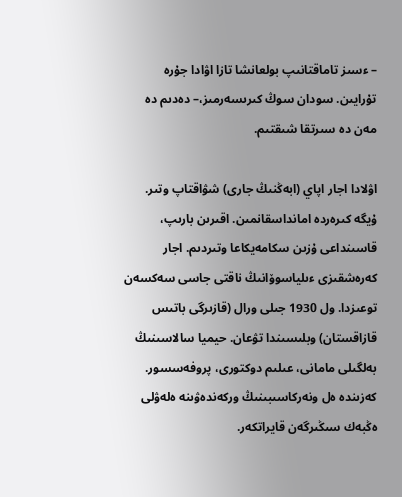– ءسىز تاماقتانىپ بولعانشا تازا اۋادا جۇرە تۇرايىن. سودان سوڭ كىرىسەرمىز،– دەدىم دە مەن دە سىرتقا شىقتىم.

اۋلادا اجار اپاي (ابەڭنىڭ جارى) شۋاقتاپ وتىر. ۇيگە كىرەردە امانداسقانمىن. اقىرىن بارىپ، قاسىنداعى ۇزىن سكامەيكاعا وتىردىم. اجار كەرەشقىزى ءىلياسوۆانىڭ ناقتى جاسى سەكسەن توعىزدا. ول 1930 جىلى ورال (قازىرگى باتىس قازاقستان) وبلىسىندا تۋعان. حيميا سالاسىنىڭ بەلگىلى مامانى، عىلىم دوكتورى، پروفەسسور. كەزىندە ەل ونەركاسىبىنىڭ وركەندەۋىنە ەلەۋلى ەڭبەك سىڭىرگەن قايراتكەر.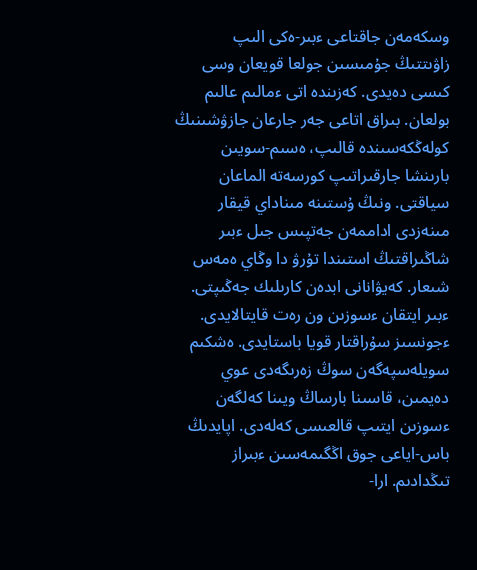وسكەمەن جاقتاعى ءبىر-ەكى الىپ زاۋىتتىڭ جۇمىسىن جولعا قويعان وسى كىسى دەيدى. كەزىندە اتى ءمالىم عالىم بولعان. بىراق اتاعى جەر جارعان جازۋشىنىڭ كولەڭكەسىندە قالىپ، ەسىم-سويىن بارىنشا جارقىراتىپ كورسەتە الماعان سياقتى. ونىڭ ۇستىنە مىناداي قيقار مىنەزدى اداممەن جەتپىس جىل ءبىر شاڭىراقتىڭ استىندا تۇرۋ دا وڭاي ەمەس شىعار. كەيۋانانى ابدەن كارىلىك جەڭىپتى. ءبىر ايتقان ءسوزىن ون رەت قايتالايدى. ءجونسىز سۇراقتار قويا باستايدى. ەشكىم سويلەسپەگەن سوڭ زەرىگەدى عوي دەيمىن، قاسىنا بارساڭ ويىنا كەلگەن ءسوزىن ايتىپ قالعىسى كەلەدى. اپايدىڭ باس-اياعى جوق اڭگىمەسىن ءبىراز تىڭدادىم. ارا-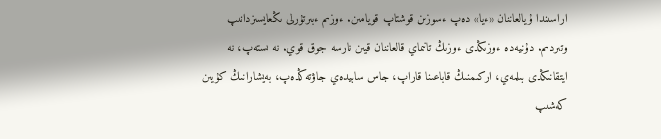اراسىندا ۇيالعاننان «ءيا» دەپ ءسوزىن قوشتاپ قويامىن. ءوزىم ءبىرتۇرلى ىڭعايسىزدانىپ وتىردىم. دۇنيەدە ءوزىڭدى ءوزىڭ تانىماي قالعاننان قيىن نارسە جوق قوي. نە ىستەپ، نە ايتقانىڭدى بىلمەي، اركىمنىڭ قاباعىنا قاراپ، جاس سابيدەي جاۋتەڭدەپ، بەيشارانىڭ كۇيىن كەشىپ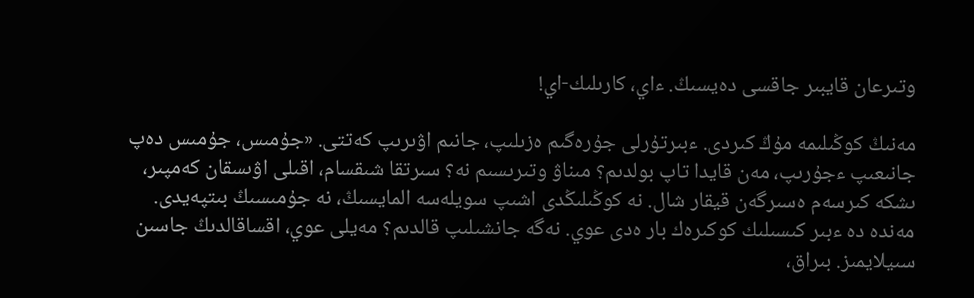وتىرعان قايبىر جاقسى دەيسىڭ. ءاي، كارىلىك-اي!

مەنىڭ كوڭىلىمە مۇڭ كىردى. ءبىرتۇرلى جۇرەگىم ەزىلىپ، جانىم اۋىرىپ كەتتى. «جۇمىس، جۇمىس دەپ جانىعىپ ءجۇرىپ، مەن قايدا تاپ بولدىم؟ مىناۋ وتىرىسىم نە؟ سىرتقا شىقسام، اقىلى اۋىسقان كەمپىر، ىشكە كىرسەم ەسىرگەن قيقار شال. نە كوڭىلىڭدى اشىپ سويلەسە المايسىڭ، نە جۇمىسىڭ بىتپەيدى. مەندە دە ءبىر كىسىلىك كوكىرەك بار ەدى عوي. نەگە جانشىلىپ قالدىم؟ مەيلى عوي، اقساقالدىڭ جاسىن سىيلايمىز. بىراق،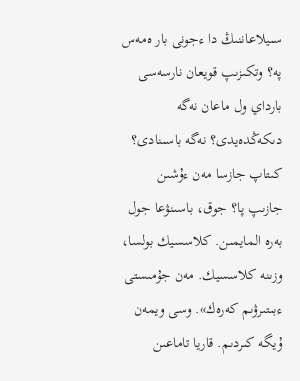سىيلاعاننىڭ دا ءجونى بار ەمەس پە؟ وتكىزىپ قويعان نارسەسى بارداي ول ماعان نەگە دىكەڭدەيدى؟ نەگە باسىنادى؟ كىتاپ جازسا مەن ءۇشىن جازىپ پا؟ جوق، باسىنۋعا جول بەرە المايمىن. كلاسسيك بولسا، وزىنە كلاسسيك. مەن جۇمىستى ءبىتىرۋىم كەرەك». وسى ويمەن ۇيگە كىردىم. قاريا تاماعىن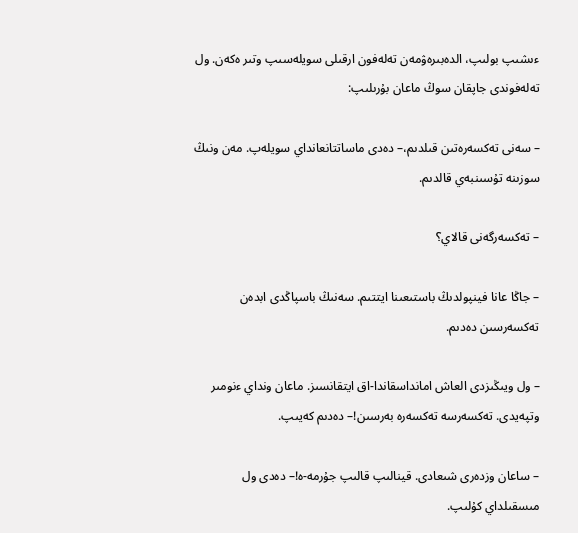ءىشىپ بولىپ، الدەبىرەۋمەن تەلەفون ارقىلى سويلەسىپ وتىر ەكەن. ول تەلەفوندى جاپقان سوڭ ماعان بۇرىلىپ:

– سەنى تەكسەرەتىن قىلدىم،– دەدى ماساتتانعانداي سويلەپ. مەن ونىڭ سوزىنە تۇسىنبەي قالدىم.

– تەكسەرگەنى قالاي؟

– جاڭا عانا فينپولدىڭ باستىعىنا ايتتىم. سەنىڭ باسپاڭدى ابدەن تەكسەرسىن دەدىم.

– ول ويىڭىزدى العاش امانداسقاندا-اق ايتقانسىز. ماعان ونداي ءنومىر وتپەيدى. تەكسەرسە تەكسەرە بەرسىن!– دەدىم كەيىپ.

– ساعان وزدەرى شىعادى. قينالىپ قالىپ جۇرمە-ە!– دەدى ول مىسقىلداي كۇلىپ.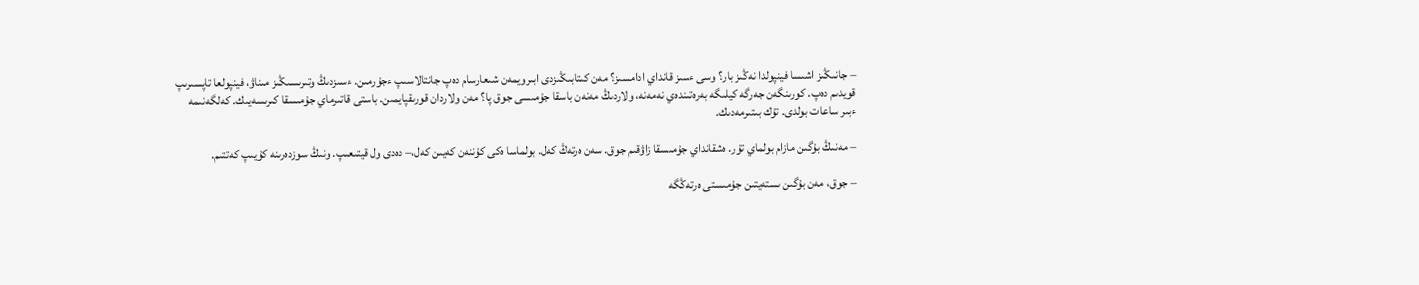– جانىڭىز اشىسا فينپولدا نەڭىز بار؟ وسى ءسىز قانداي ادامسىز؟ مەن كىتابىڭىزدى ابىرويمەن شىعارسام دەپ جانتالاسىپ ءجۇرمىن. ءسىزدىڭ وتىرىسىڭىز مىناۋ، فينپولعا تاپسىرىپ قويدىم دەپ. كورىنگەن جەرگە كيلىگە بەرەتىندەي نەمەنە، ولاردىڭ مەنەن باسقا جۇمىسى جوق پا؟ مەن ولاردان قورىقپايمىن. باستى قاتىرماي جۇمىسقا كىرىسەيىك. كەلگەنىمە ءبىر ساعات بولدى. تۇك بىتىرمەدىك.

– مەنىڭ بۇگىن مازام بولماي تۇر. ەشقانداي جۇمىسقا زاۋقىم جوق. سەن ەرتەڭ كەل. بولماسا ەكى كۇننەن كەيىن كەل،– دەدى ول قيتىعىپ. ونىڭ سوزدەرىنە كۇيىپ كەتتىم.

– جوق، مەن بۇگىن ىستەيتىن جۇمىستى ەرتەڭگە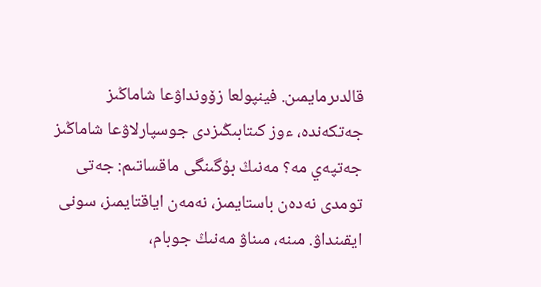قالدىرمايمىن. فينپولعا زۆونداۋعا شاماڭىز جەتكەندە، ءوز كىتابىڭىزدى جوسپارلاۋعا شاماڭىز جەتپەي مە؟ مەنىڭ بۇگىنگى ماقساتىم: جەتى تومدى نەدەن باستايمىز، نەمەن اياقتايمىز، سونى ايقىنداۋ. مىنە، مىناۋ مەنىڭ جوبام،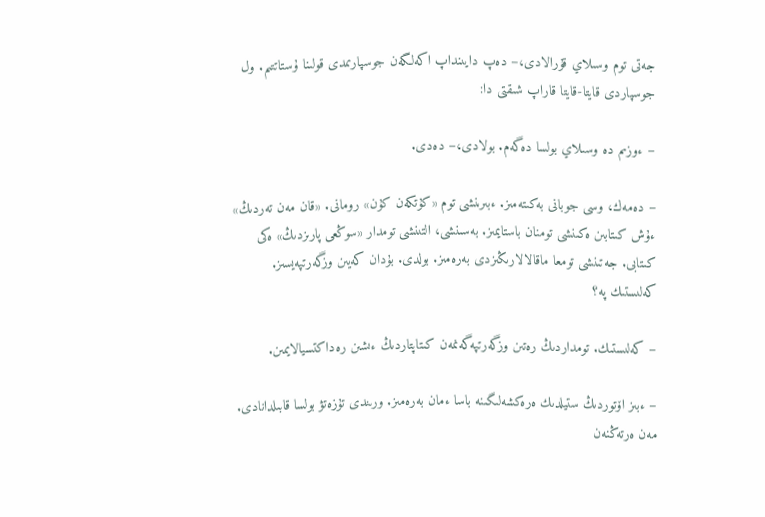جەتى توم وسىلاي قۇرالادى،– دەپ دايىنداپ اكەلگەن جوسپارىمدى قولىنا ۇستاتتىم. ول جوسپاردى قايتا-قايتا قاراپ شىقتى دا:

– ءوزىم دە وسىلاي بولسا دەگەم. بولادى،– دەدى.

– دەمەك، وسى جوبانى بەكىتەمىز. ءبىرىنشى توم «كۇتكەن كۇن» رومانى. «قان مەن تەردىڭ» ءۇش كىتابىن ەكىنشى تومنان باستايمىز. بەسىنشى، التىنشى تومدار «سوڭعى پارىزدىڭ» ەكى كىتابى. جەتىنشى تومعا ماقالالارىڭىزدى بەرەمىز. بولدى. بۇدان كەيىن وزگەرتپەيسىز. كەلىستىك پە؟

– كەلىستىك. تومداردىڭ رەتىن وزگەرتپەگەنمەن كىتاپتاردىڭ ءىشىن رەداكتسيالايمىن.

– ءبىز اۆتوردىڭ ستيلدىك ەرەكشەلىگىنە باسا ءمان بەرەمىز. ورىندى تۇزەتۋ بولسا قابىلدانادى. مەن ەرتەڭنەن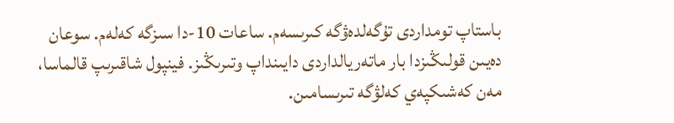باستاپ تومداردى تۇگەلدەۋگە كىرىسەم. ساعات 10-دا سىزگە كەلەم. سوعان دەيىن قولىڭىزدا بار ماتەريالداردى دايىنداپ وتىرىڭىز. فينپول شاقىرىپ قالماسا، مەن كەشىكپەي كەلۋگە تىرىسامىن.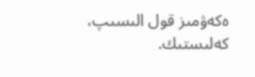ەكەۋمىز قول الىسىپ، كەلىستىك.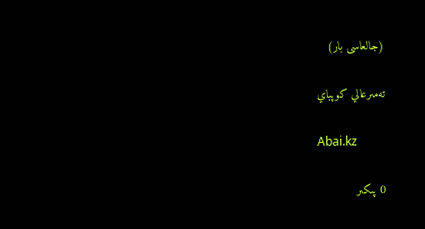(جالعاسى بار)

تەمىرعالي كوپباي

Abai.kz

0 پىكىر